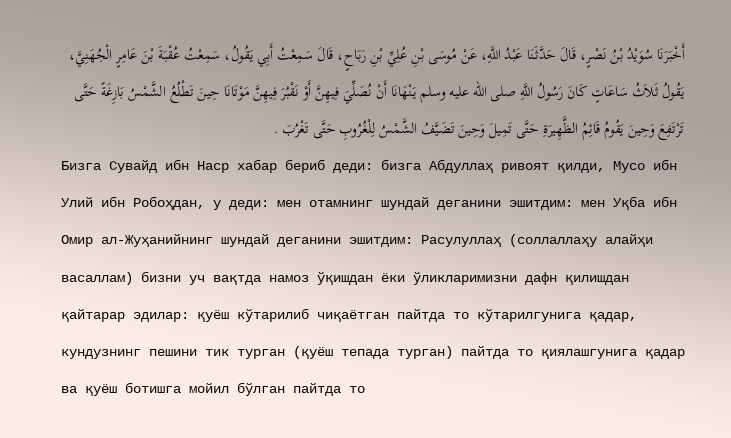أَخْبَرَنَا سُوَيْدُ بْنُ نَصْرٍ، قَالَ حَدَّثَنَا عَبْدُ اللَّهِ، عَنْ مُوسَى بْنِ عُلِيِّ بْنِ رَبَاحٍ، قَالَ سَمِعْتُ أَبِي يَقُولُ، سَمِعْتُ عُقْبَةَ بْنَ عَامِرٍ الْجُهَنِيَّ، يَقُولُ ثَلاَثُ سَاعَاتٍ كَانَ رَسُولُ اللَّهِ صلى الله عليه وسلم يَنْهَانَا أَنْ نُصَلِّيَ فِيهِنَّ أَوْ نَقْبُرَ فِيهِنَّ مَوْتَانَا حِينَ تَطْلُعُ الشَّمْسُ بَازِغَةً حَتَّى تَرْتَفِعَ وَحِينَ يَقُومُ قَائِمُ الظَّهِيرَةِ حَتَّى تَمِيلَ وَحِينَ تَضَيَّفُ الشَّمْسُ لِلْغُرُوبِ حَتَّى تَغْرُبَ .
Бизга Сувайд ибн Наср хабар бериб деди: бизга Абдуллаҳ ривоят қилди, Мусо ибн Улий ибн Робоҳдан, у деди: мен отамнинг шундай деганини эшитдим: мен Уқба ибн Омир ал-Жуҳанийнинг шундай деганини эшитдим: Расулуллаҳ (соллаллаҳу алайҳи васаллам) бизни уч вақтда намоз ўқишдан ёки ўликларимизни дафн қилишдан қайтарар эдилар: қуёш кўтарилиб чиқаётган пайтда то кўтарилгунига қадар, кундузнинг пешини тик турган (қуёш тепада турган) пайтда то қиялашгунига қадар ва қуёш ботишга мойил бўлган пайтда то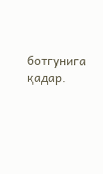ботгунига қадар.